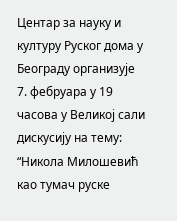Центар за науку и културу Руског дома у Београду организује 7. фебруара у 19 часова у Великој сали дискусију на тему: “Никола Милошевић као тумач руске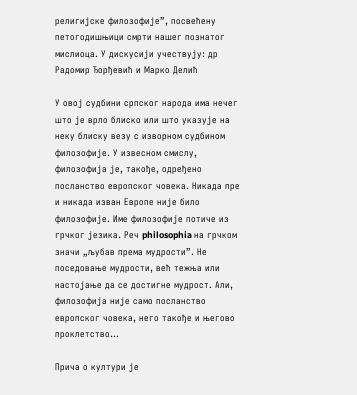религијске филозофије”, посвећену петогодишњици смрти нашег познатог мислиоца. У дискусији учествују: др Радомир Ђорђевић и Марко Делић

У овој судбини српског народа има нечег што је врло блиско или што указује на неку блиску везу с изворном судбином филозофије. У извесном смислу, филозофија је, такође, одређено посланство европског човека. Никада пре и никада изван Европе није било филозофије. Име филозофије потиче из грчког језика. Реч philosophia на грчком значи „љубав према мудрости”. Не поседовање мудрости, већ тежња или настојање да се достигне мудрост. Али, филозофија није само посланство европског човека, него такође и његово проклетство…

Прича о култури је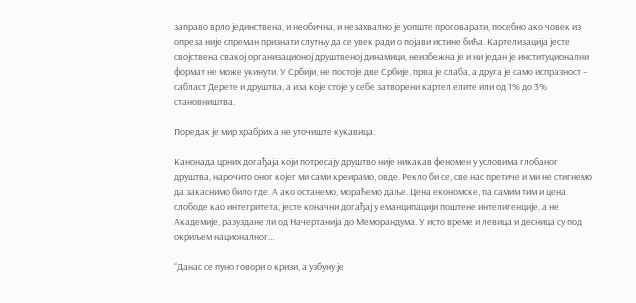заправо врло јединствена, и необична, и незахвално је уопште проговарати, посебно ако човек из опреза није спреман признати слутњу да се увек ради о појави истине бића. Картелизација јесте својствена свакој организационој друштвеној динамици, неизбежна је и ни један је институционални формат не може укинути. У Србији, не постоје две Србије, прва је слаба, а друга је само испразност – сабласт Дерете и друштва, а иза које стоје у себе затворени картел елите или од 1% до 3% становништва.

Поредак је мир храбрих а не уточиште кукавица.

Канонада црних догађаја који потресају друштво није никакав феномен у условима глобаног друштва, нарочито оног којег ми сами креирамо, овде. Рекло би се, све нас претиче и ми не стигнемо да закаснимо било где. А ако останемо, мораћемо даље. Цена економске, па самим тим и цена слободе као интегритета, јесте коначни догађај у еманципацији поштене интелигенције, а не Академије, разуздане ли од Начертанија до Меморандума. У исто време и левица и десница су под окриљем националног…

“Данас се пуно говори о кризи, а узбуну је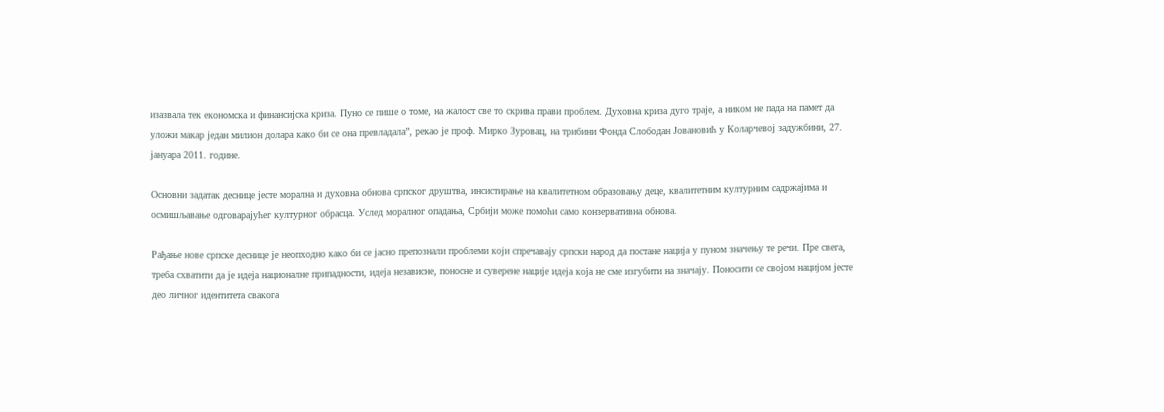изазвала тек економска и финансијска криза. Пуно се пише о томе, на жалост све то скрива прави проблем. Духовна криза дуго траје, а ником не пада на памет да уложи макар један милион долара како би се она превладала”, рекао је проф. Мирко Зуровац, на трибини Фонда Слободан Јовановић у Коларчевој задужбини, 27. јануара 2011. године.

Основни задатак деснице јесте морална и духовна обнова српског друштва, инсистирање на квалитетном образовању деце, квалитетним културним садржајима и осмишљавање одговарајућег културног обрасца. Услед моралног опадања, Србији може помоћи само конзервативна обнова.

Рађање нове српске деснице је неопходно како би се јасно препознали проблеми који спречавају српски народ да постане нација у пуном значењу те речи. Пре свега, треба схватити да је идеја националне припадности, идеја независне, поносне и суверене нације идеја која не сме изгубити на значају. Поносити се својом нацијом јесте део личног идентитета свакога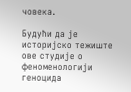човека.

Будући да је историјско тежиште ове студије о феноменологији геноцида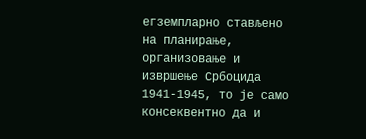егземпларно стављено на планирање, организовање и извршење Србоцида 1941-1945, то је само консеквентно да и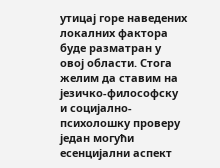утицај горе наведених локалних фактора буде разматран у овој области. Стога желим да ставим на језичко-философску и социјално-психолошку проверу један могући есенцијални аспект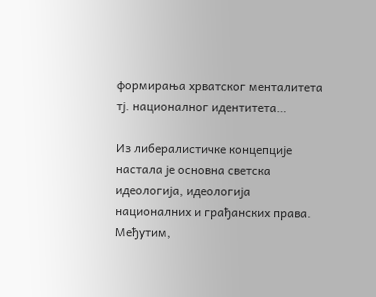формирања хрватског менталитета тј. националног идентитета…

Из либералистичке концепције настала је основна светска идеологија, идеологија националних и грађанских права. Међутим,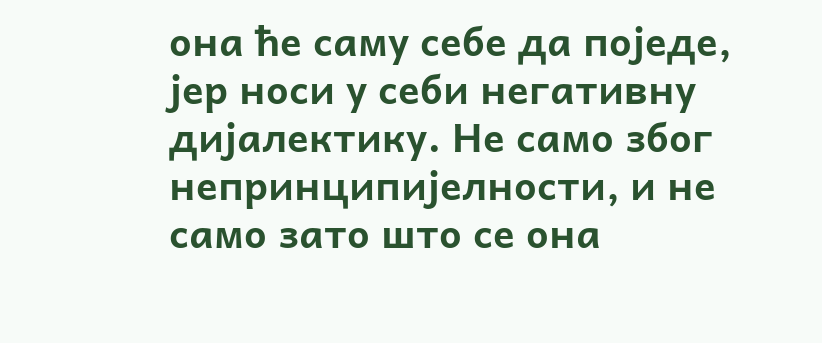она ће саму себе да поједе, јер носи у себи негативну дијалектику. Не само због непринципијелности, и не само зато што се она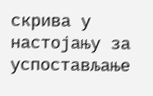скрива у настојању за успостављање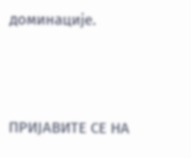доминације.





ПРИЈАВИТЕ СЕ НА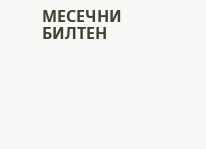МЕСЕЧНИ БИЛТЕН